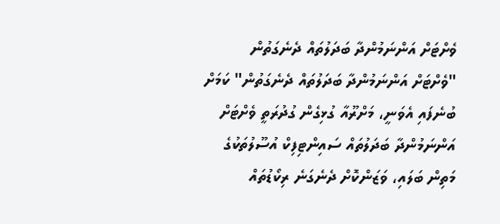ވެށްޓަށް އަންނަމުންދާ ބަދަލުތައް ދެނެގަތުން
"ވެށްޓަށް އަންނަމުންދާ ބަދަލުތައް ދެނެގަތުން" ކަމަށް ބުނެފައި އެވަނީ، މަށްރޫއާ ގުޅިގެން ގުދުރަތީ ވެށްޓަށް އަންނަމުންދާ ބަދަލުތައް ސައިންޓިފިކް އުސޫލުތަކުގެ މަތިން ބަލައި، ވަޒަންކޮށް ދެނެގަނެ ރިކޯޑުތައް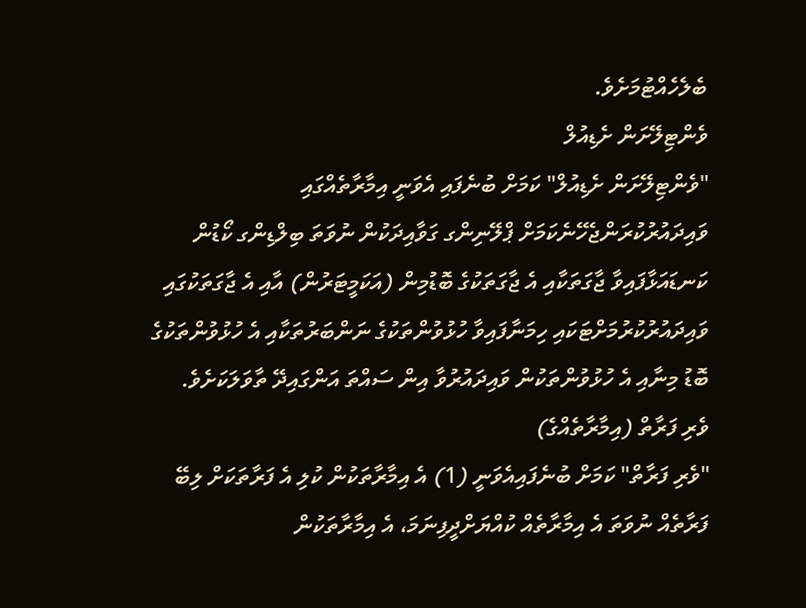ބެލެހެއްޓުމަށެވެ.
ވެންޓިލޭށަން ށެޑިއުލް
"ވެންޓިލޭށަން ށެޑިއުލް" ކަމަށް ބުނެފައި އެވަނީ އިމާރާތެއްގައި ވައިދައުރުކުރަންޖެހޭނެކަމަށް ޕްލޭނިންގ ގަވާއިދަކުން ނުވަތަ ބިލްޑިންގ ކޯޑުން ކަނޑައަޅާފައިވާ ޖާގަތަކާއި އެ ޖާގަތަކުގެ ބޮޑުމިން (އަކަމީޓަރުން) އާއި އެ ޖާގަތަކުގައި ވައިދައުރުކުރުމަށްޓަކައި ހިމަނާފައިވާ ހުޅުވުންތަކުގެ ނަންބަރުތަކާއި އެ ހުޅުވުންތަކުގެ ބޮޑު މިނާއި އެ ހުޅުވުންތަކުން ވައިދައުރުވާ އިން ސައްތަ އަންގައިދޭ ތާވަލަކަށެވެ.
ވެރި ފަރާތް (އިމާރާތެއްގެ)
"ވެރި ފަރާތް" ކަމަށް ބުނެފައިއެވަނީ (1) އެ އިމާރާތަކުން ކުލި އެ ފަރާތަކަށް ލިބޭ ފަރާތެއް ނުވަތަ އެ އިމާރާތެއް ކުއްޔަށްދީފިނަމަ، އެ އިމާރާތަކުން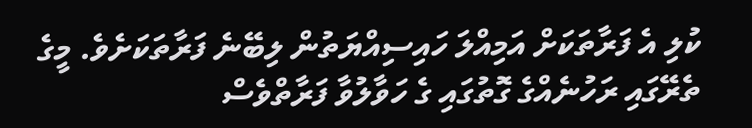ކުލި އެ ފަރާތަކަށް އަމިއްލަ ހައިސިއްޔަތުން ލިބޭނެ ފަރާތަކަށެވެ. މީގެ ތެރޭގައި ރަހުނެއްގެ ގޮތުގައި ގެ ހަވާލުވާ ފަރާތްވެސް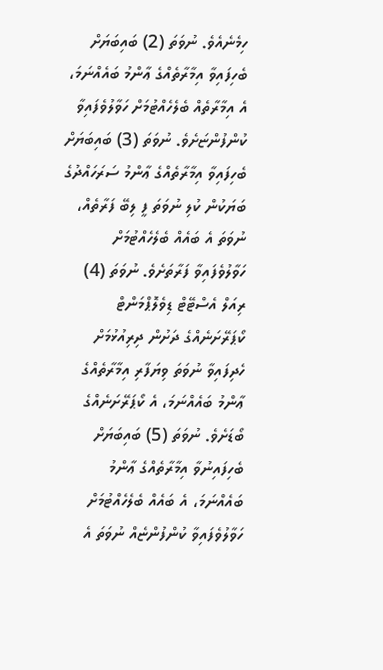ހިމެނެއެވެ. ނުވަތަ (2) ބައިބަޔަށް ބެހިފައިވާ އިމާރާތެއްގެ ޢާންމު ބައެއްނަމަ، އެ އިމާރާތެއް ބެލެހެއްޓުމަށް ހަވާލުވެފައިވާ ކުންފުންޏަށެވެ. ނުވަތަ (3) ބައިބަޔަށް ބެހިފައިވާ އިމާރާތެއްގެ ޢާންމު ސަރަހައްދުގެ ބަޔަކުން ކުލި ނުވަތަ ފީ ލިބޭ ފަރާތެއް، ނުވަތަ އެ ބައެއް ބެލެހެއްޓުމަށް ހަވާލުވެފައިވާ ފަރާތަށެވެ. ނުވަތަ (4) ރިއަލް އެސްޓޭޓް ޑިވެލޮޕްމަންޓް ކޯޕަރޭށަނެއްގެ ދަށުން ދިރިއުޅުމަށް ހެދިފައިވާ ނުވަތަ ވިޔަފާރި އިމާރާތެއްގެ ޢާންމު ބައެއްނަމަ، އެ ކޯޕަރޭށަނެއްގެ ބޯޑަށެވެ. ނުވަތަ (5) ބައިބަޔަށް ބެހިފައިނުވާ އިމާރާތެއްގެ ޢާންމު ބައެއްނަމަ، އެ ބައެއް ބެލެހެއްޓުމަށް ހަވާލުވެފައިވާ ކުންފުންޏެއް ނުވަތަ އެ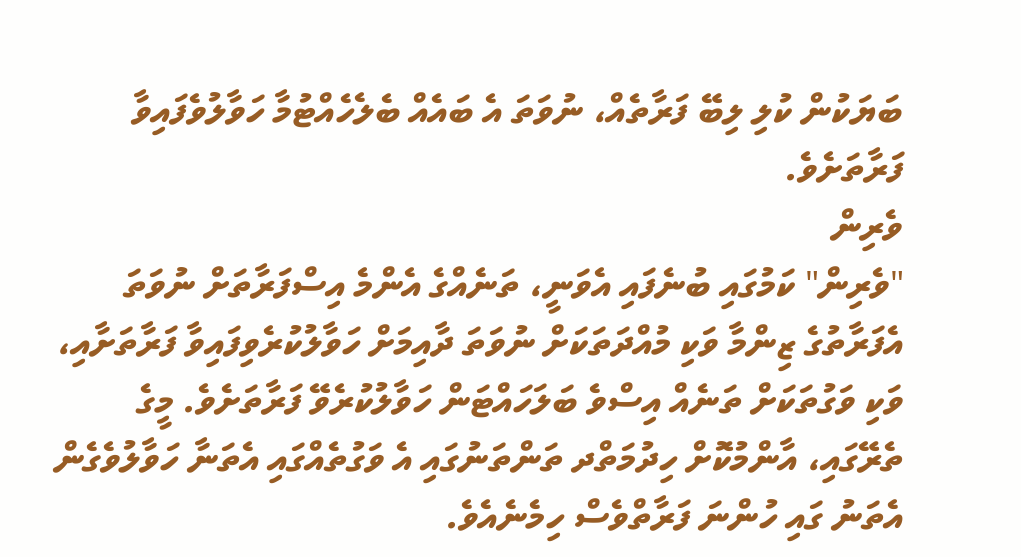ބަޔަކުން ކުލި ލިބޭ ފަރާތެއް، ނުވަތަ އެ ބައެއް ބެލެހެއްޓުމާ ހަވާލުވެފައިވާ ފަރާތަށެވެ.
ވެރިން
"ވެރިން" ކަމުގައި ބުނެފައި އެވަނީ، ތަނެއްގެ އެންމެ އިސްފަރާތަށް ނުވަތަ އެފަރާތުގެ ޒިންމާ ވަކި މުއްދަތަކަށް ނުވަތަ ދާއިމަށް ހަވާލުކުރެވިފައިވާ ފަރާތަށާއި، ވަކި ވަގުތަކަށް ތަނެއް އިސްވެ ބަލަހައްޓަން ހަވާލުކުރެވޭ ފަރާތަށެވެ. މީގެ ތެރޭގައި، އާންމުކޮށް ހިދުމަތްދ ތަންތަނުގައި އެ ވަގުތެއްގައި އެތަނާ ހަވާލުވެގެން އެތަނު ގައި ހުންނަ ފަރާތްވެސް ހިމެނެއެވެ.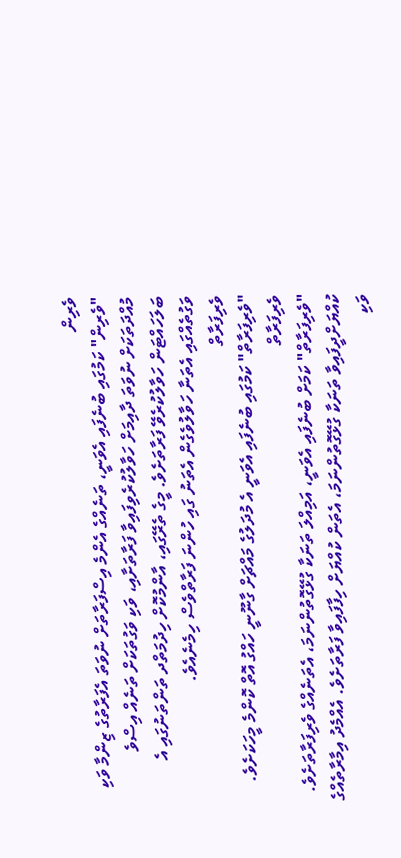ވެރިން
"ވެރިން" ކަމުގައި ބުނެފައި އެވަނީ، ތަނެއްގެ އެންމެ އިސްފަރާތަށް ނުވަތަ އެފަރާތުގެ ޒިންމާ ވަކި މުއްދަތަކަށް ނުވަތަ ދާއިމަށް ހަވާލުކުރެވިފައިވާ ފަރާތަށާއި، ވަކި ވަގުތަކަށް ތަނެއް އިސްވެ ބަލަހައްޓަން ހަވާލުކުރެވޭ ފަރާތަށެވެ. މީގެ ތެރޭގައި، އާންމުކޮށް ހިދުމަތްދ ތަންތަނުގައި އެ ވަގުތެއްގައި އެތަނާ ހަވާލުވެގެން އެތަނު ގައި ހުންނަ ފަރާތްވެސް ހިމެނެއެވެ.
ވެރިފަރާތް
"ވެރިފަރާތް" ކަމުގައި ބުނެފައި އެވަނީ އެ މުދަލުގެ މައްޗަށް ގާނޫނީ ހައްގު އޮތް ކޮންމެ މީހަކަށެވެ.
ވެރިފަރާތް
"ވެރިފަރާތް" ކަމަށް ބުނެފައި އެވަނީ، އަމިއްލަ ތަނަކާ ގުޅޭގޮތުންނަމަ، އެތަނެއްގެ ވެރިފަރާތަށެވެ. ކުއްޔަށްދީފައިވާ ތަނަކާ ގުޅޭގޮތުންނަމަ، އެތަން ކުއްޔަށް ހިފާފައިވާ ފަރާތަށެވެ. އެއްމެދު އިމާރާތެއްގެ ވަކި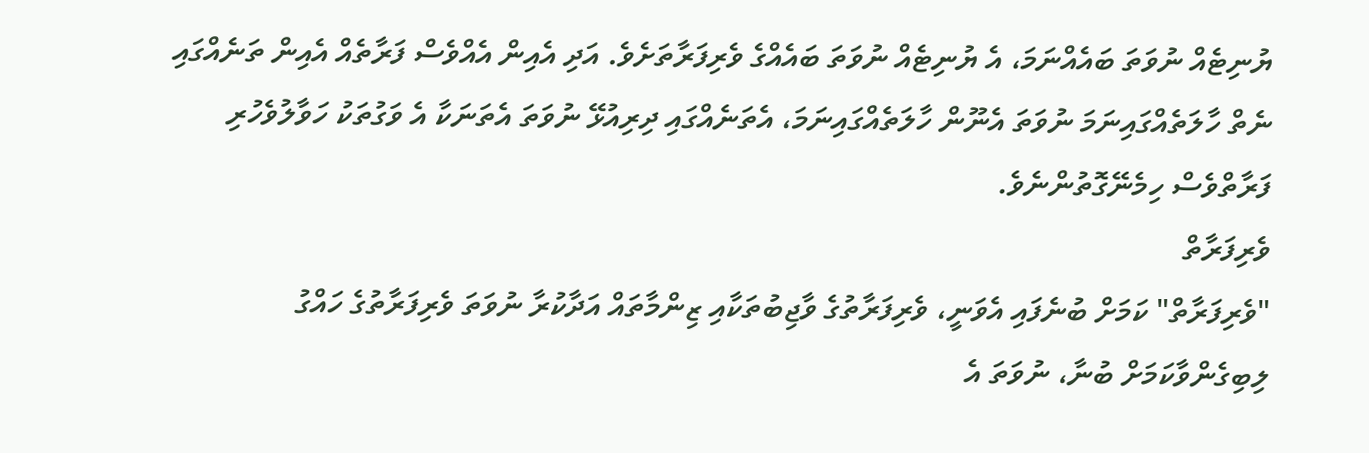ޔުނިޓެއް ނުވަތަ ބައެއްނަމަ، އެ ޔުނިޓެއް ނުވަތަ ބައެއްގެ ވެރިފަރާތަށެވެ. އަދި އެއިން އެއްވެސް ފަރާތެއް އެއިން ތަނެއްގައި ނެތް ހާލަތެއްގައިނަމަ ނުވަތަ އެނޫން ހާލަތެއްގައިނަމަ، އެތަނެއްގައި ދިރިއުޅޭ ނުވަތަ އެތަނަކާ އެ ވަގުތަކު ހަވާލުވެހުރި ފަރާތްވެސް ހިމެނޭގޮތުންނެވެ.
ވެރިފަރާތް
"ވެރިފަރާތް" ކަމަށް ބުނެފައި އެވަނީ، ވެރިފަރާތުގެ ވާޖިބުތަކާއި ޒިންމާތައް އަދާކުރާ ނުވަތަ ވެރިފަރާތުގެ ހައްގު ލިބިގެންވާކަމަށް ބުނާ، ނުވަތަ އެ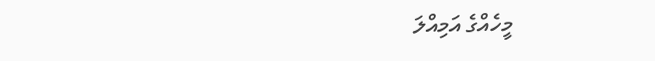މީހެއްގެ އަމިއްލަ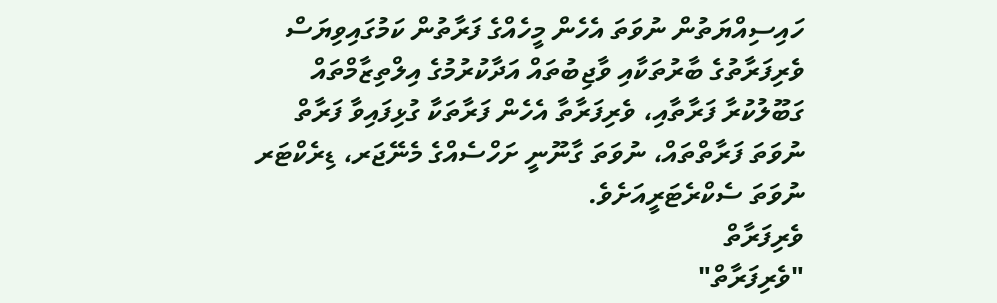ހައިސިއްޔަތުން ނުވަތަ އެހެން މީހެއްގެ ފަރާތުން ކަމުގައިވިޔަސް ވެރިފަރާތުގެ ބާރުތަކާއި ވާޖިބުތައް އަދާކުރުމުގެ އިލްތިޒާމްތައް ގަބޫލުކުރާ ފަރާތާއި، ވެރިފަރާތާ އެހެން ފަރާތަކާ ގުޅިފައިވާ ފަރާތް ނުވަތަ ފަރާތްތައް، ނުވަތަ ގާނޫނީ ށަހްސެއްގެ މެނޭޖަރ، ޑިރެކްޓަރ ނުވަތަ ސެކްރެޓަރީއަށެވެ.
ވެރިފަރާތް
"ވެރިފަރާތް"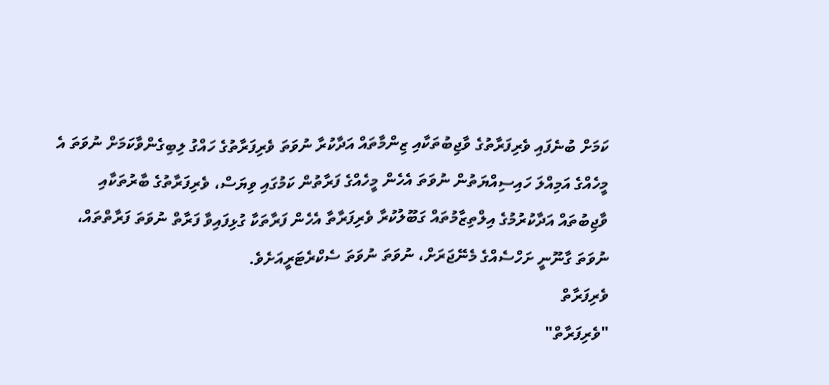ކަމަށް ބުނެފައި ވެރިފަރާތުގެ ވާޖިބުތަކާއި ޒިންމާތައް އަދާކުރާ ނުވަތަ ވެރިފަރާތުގެ ހައްގު ލިބިގެންވާކަމަށް ނުވަތަ އެ މީހެއްގެ އަމިއްލަ ހައިސިއްޔަތުން ނުވަތަ އެހެން މީހެއްގެ ފަރާތުން ކަމުގައި ވިޔަސް، ވެރިފަރާތުގެ ބާރުތަކާއި ވާޖިބުތައް އަދާކުރުމުގެ އިލްތިޒާމުތައް ގަބޫލުކުރާ ވެރިފަރާތާ އެހެން ފަރާތަކާ ގުޅިފައިވާ ފަރާތް ނުވަތަ ފަރާތްތައް، ނުވަތަ ގާނޫނީ ށަހްސެއްގެ މެނޭޖަރަށް، ނުވަތަ ނުވަތަ ސެކްރެޓަރީއަށެވެ.
ވެރިފަރާތް
"ވެރިފަރާތް"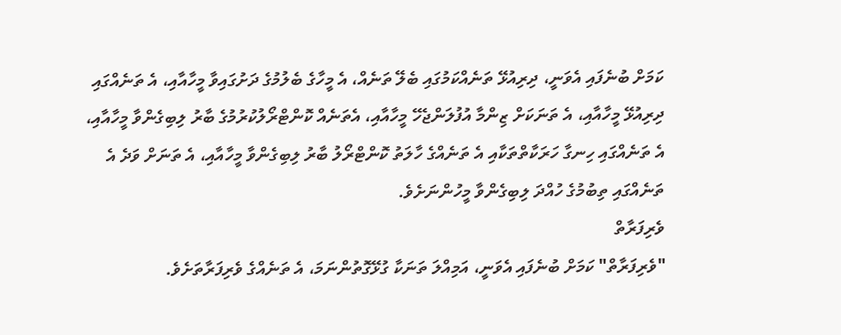ކަމަށް ބުނެފައި އެވަނީ، ދިރިއުޅޭ ތަނެއްކަމުގައި ބެލޭ ތަނެއް، އެ މީހާގެ ބެލުމުގެ ދަށުގައިވާ މީހާއާއި، އެ ތަނެއްގައި ދިރިއުޅޭ މީހާއާއި، އެ ތަނަކަށް ޒިންމާ އުފުލަންޖެހޭ މީހާއާއި، އެތަނެއް ކޮންޓްރޯލުކުރުމުގެ ބާރު ލިބިގެންވާ މީހާއާއި، އެ ތަނެއްގައި ހިނގާ ހަރަކާތްތަކާއި އެ ތަނެއްގެ ހާލަތު ކޮންޓްރޯލު ބާރު ލިބިގެންވާ މީހާއާއި، އެ ތަނަށް ވަދެ އެ ތަނެއްގައި ތިބުމުގެ ހުއްދަ ލިބިގެންވާ މީހުންނަށެވެ.
ވެރިފަރާތް
"ވެރިފަރާތް" ކަމަށް ބުނެފައި އެވަނީ، އަމިއްލަ ތަނަކާ ގުޅޭގޮތުންނަމަ، އެ ތަނެއްގެ ވެރިފަރާތަށެވެ.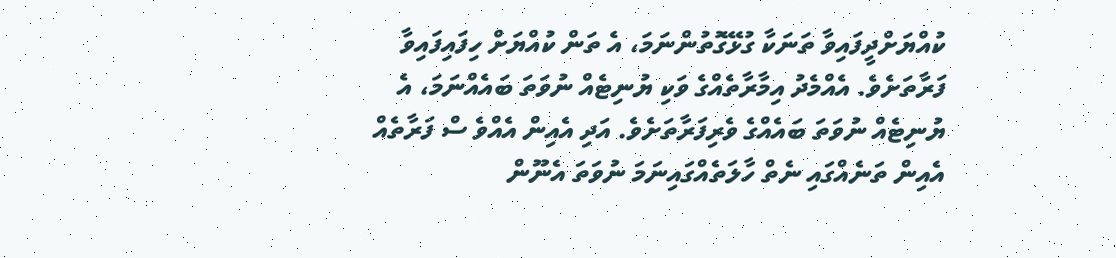ކުއްޔަށްދީފައިވާ ތަނަކާ ގުޅޭގޮތުންނަމަ، އެ ތަން ކުއްޔަށް ހިފައިފައިވާ ފަރާތަށެވެ. އެއްމެދު އިމާރާތެއްގެ ވަކި ޔުނިޓެއް ނުވަތަ ބައެއްނަމަ، އެ ޔުނިޓެއް ނުވަތަ ބައެއްގެ ވެރިފަރާތަށެވެ. އަދި އެއިން އެއްވެ ސް ފަރާތެއް އެއިން ތަނެއްގައި ނެތް ހާލަތެއްގައިނަމަ ނުވަތަ އެނޫން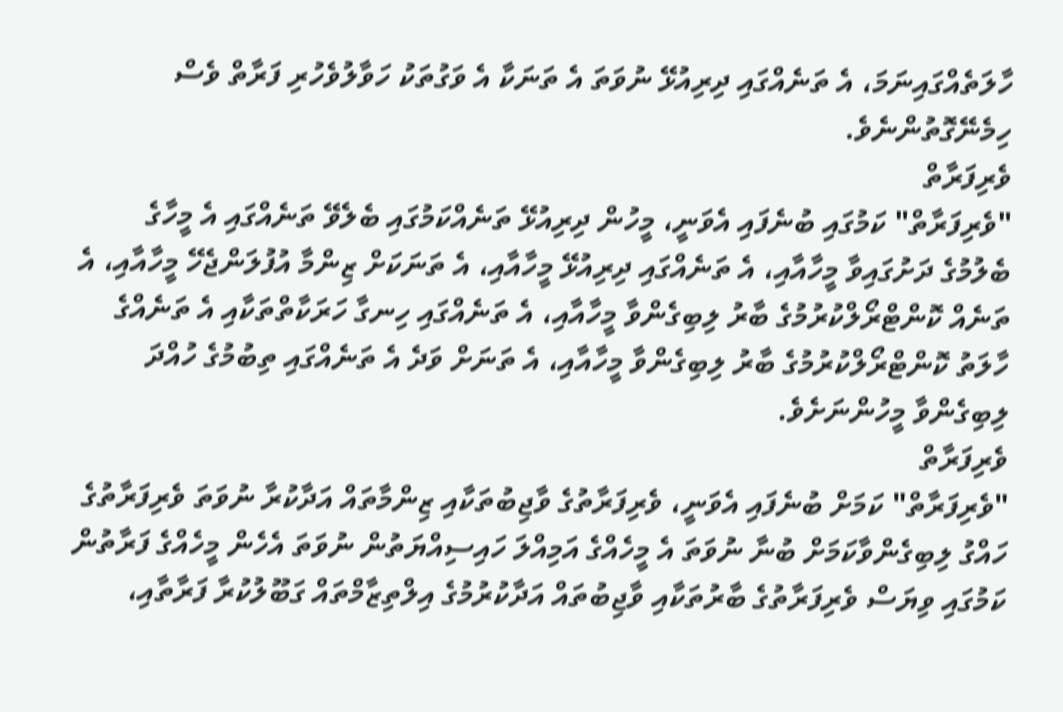ހާލަތެއްގައިނަމަ، އެ ތަނެއްގައި ދިރިއުޅޭ ނުވަތަ އެ ތަނަކާ އެ ވަގުތަކު ހަވާލުވެހުރި ފަރާތް ވެސް ހިމެނޭގޮތުންނެވެ.
ވެރިފަރާތް
"ވެރިފަރާތް" ކަމުގައި ބުނެފައި އެވަނީ، މީހުން ދިރިއުޅޭ ތަނެއްކަމުގައި ބެލެވޭ ތަނެއްގައި އެ މީހާގެ ބެލުމުގެ ދަށުގައިވާ މީހާއާއި، އެ ތަނެއްގައި ދިރިއުޅޭ މީހާއާއި، އެ ތަނަކަށް ޒިންމާ އުފުލަންޖެހޭ މީހާއާއި، އެ ތަނެއް ކޮންޓްރޯލްކުރުމުގެ ބާރު ލިބިގެންވާ މީހާއާއި، އެ ތަނެއްގައި ހިނގާ ހަރަކާތްތަކާއި އެ ތަނެއްގެ ހާލަތު ކޮންޓްރޯލްކުރުމުގެ ބާރު ލިބިގެންވާ މީހާއާއި، އެ ތަނަށް ވަދެ އެ ތަނެއްގައި ތިބުމުގެ ހުއްދަ ލިބިގެންވާ މީހުންނަށެވެ.
ވެރިފަރާތް
"ވެރިފަރާތް" ކަމަށް ބުނެފައި އެވަނީ، ވެރިފަރާތުގެ ވާޖިބުތަކާއި ޒިންމާތައް އަދާކުރާ ނުވަތަ ވެރިފަރާތުގެ ހައްގު ލިބިގެންވާކަމަށް ބުނާ ނުވަތަ އެ މީހެއްގެ އަމިއްލަ ހައިސިއްޔަތުން ނުވަތަ އެހެން މީހެއްގެ ފަރާތުން ކަމުގައި ވިޔަސް ވެރިފަރާތުގެ ބާރުތަކާއި ވާޖިބުތައް އަދާކުރުމުގެ އިލްތިޒާމްތައް ގަބޫލުކުރާ ފަރާތާއި،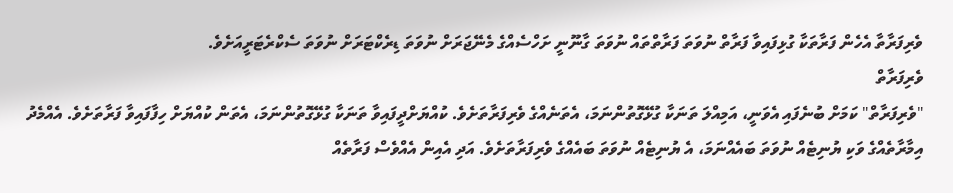ވެރިފަރާތާ އެހެން ފަރާތަކާ ގުޅިފައިވާ ފަރާތް ނުވަތަ ފަރާތްތައް ނުވަތަ ގާނޫނީ ށަހްސެއްގެ މެނޭޖަރަށް ނުވަތަ ޑިރެކްޓަރަށް ނުވަތަ ސެކްރެޓަރީއަށެވެ.
ވެރިފަރާތް
"ވެރިފަރާތް" ކަމަށް ބުނެފައި އެވަނީ، އަމިއްލަ ތަނަކާ ގުޅޭގޮތުންނަމަ، އެތަނެއްގެ ވެރިފަރާތަށެވެ. ކުއްޔަށްދީފައިވާ ތަނަކާ ގުޅޭގޮތުންނަމަ، އެތަން ކުއްޔަށް ހިފާފައިވާ ފަރާތަށެވެ. އެއްމެދު އިމާރާތެއްގެ ވަކި ޔުނިޓެއް ނުވަތަ ބައެއްނަމަ، އެ ޔުނިޓެއް ނުވަތަ ބައެއްގެ ވެރިފަރާތަށެވެ. އަދި އެއިން އެއްވެސް ފަރާތެއް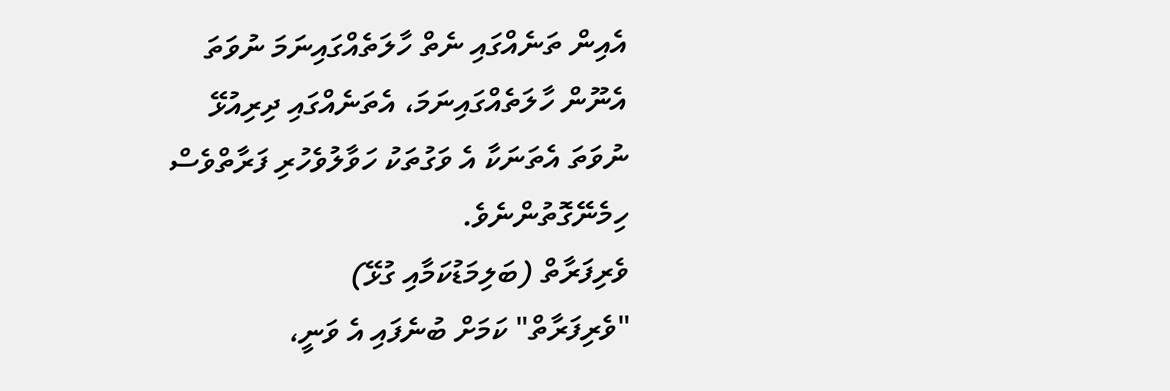އެއިން ތަނެއްގައި ނެތް ހާލަތެއްގައިނަމަ ނުވަތަ އެނޫން ހާލަތެއްގައިނަމަ، އެތަނެއްގައި ދިރިއުޅޭ ނުވަތަ އެތަނަކާ އެ ވަގުތަކު ހަވާލުވެހުރި ފަރާތްވެސް ހިމެނޭގޮތުންނެވެ.
ވެރިފަރާތް (ބަލިމަޑުކަމާއި ގުޅޭ)
"ވެރިފަރާތް" ކަމަށް ބުނެފައި އެ ވަނީ،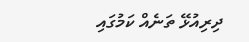ދިރިއުޅޭ ތަނެއް ކަމުގައި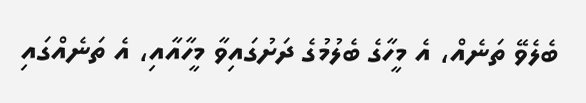ބެލެވޭ ތަނެއް، އެ މީހާގެ ބެލުމުގެ ދަށުގައިވާ މީހާއާއި، އެ ތަނެއްގައި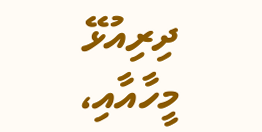ދިރިއުޅޭ މީހާއާއި،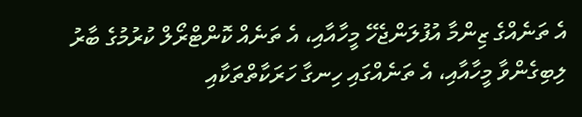އެ ތަނެއްގެ ޒިންމާ އުފުލަންޖެހޭ މީހާއާއި، އެ ތަނެއް ކޮންޓްރޯލް ކުރުމުގެ ބާރު ލިބިގެންވާ މީހާއާއި، އެ ތަނެއްގައި ހިނގާ ހަރަކާތްތަކާއި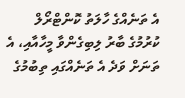އެ ތަނެއްގެ ހާލަތު ކޮންޓްރޯލް ކުރުމުގެ ބާރު ލިބިގެންވާ މީހާއާއި، އެ ތަނަށް ވަދެ އެ ތަނެއްގައި ތިބުމުގެ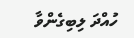ހުއްދަ ލިބިގެންވާ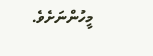މީހުންނަށެވެ.